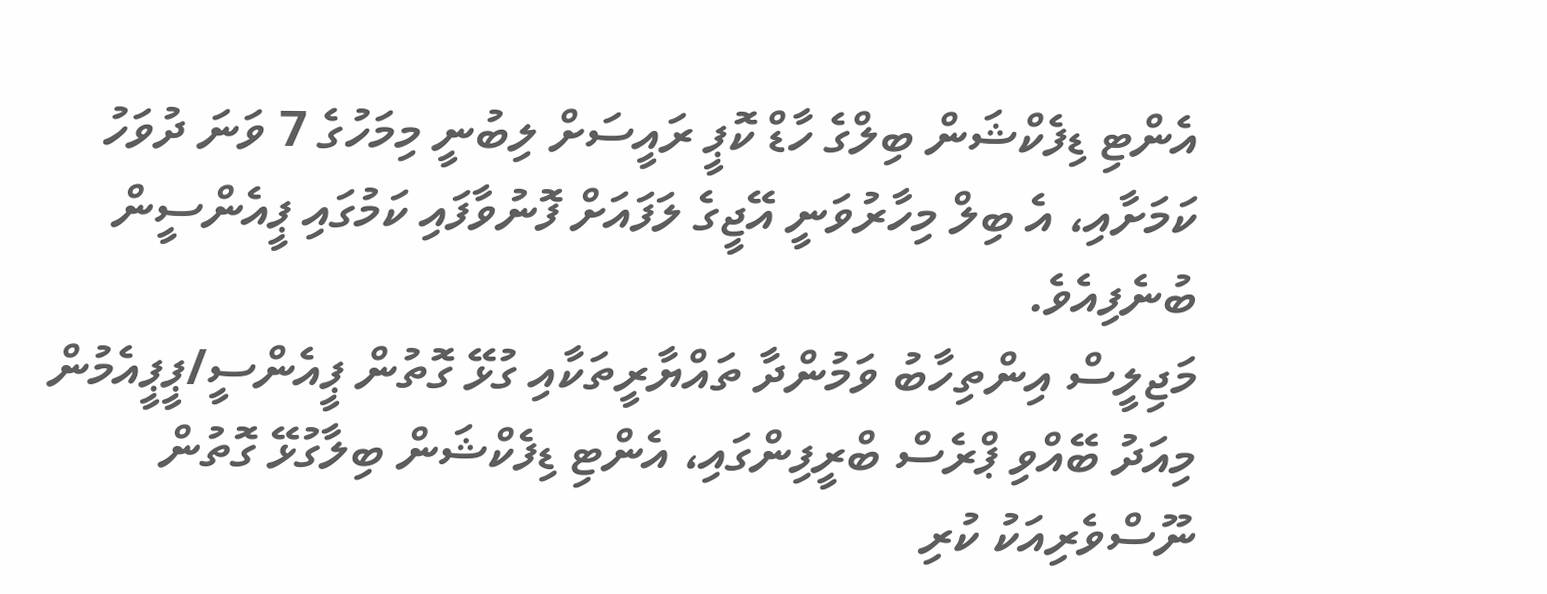އެންޓި ޑިފެކްޝަން ބިލްގެ ހާޑް ކޮޕީ ރައީސަށް ލިބުނީ މިމަހުގެ 7 ވަނަ ދުވަހު ކަމަށާއި، އެ ބިލް މިހާރުވަނީ އޭޖީގެ ލަފައަށް ފޮނުވާފައި ކަމުގައި ޕީއެންސީން ބުނެފިއެވެ.
މަޖިލީސް އިންތިހާބު ވަމުންދާ ތައްޔާރީތަކާއި ގުޅޭ ގޮތުން ޕީއެންސީ/ޕީޕީއެމުން މިއަދު ބޭއްވި ޕްރެސް ބްރީފިންގައި، އެންޓި ޑިފެކްޝަން ބިލާގުޅޭ ގޮތުން ނޫސްވެރިއަކު ކުރި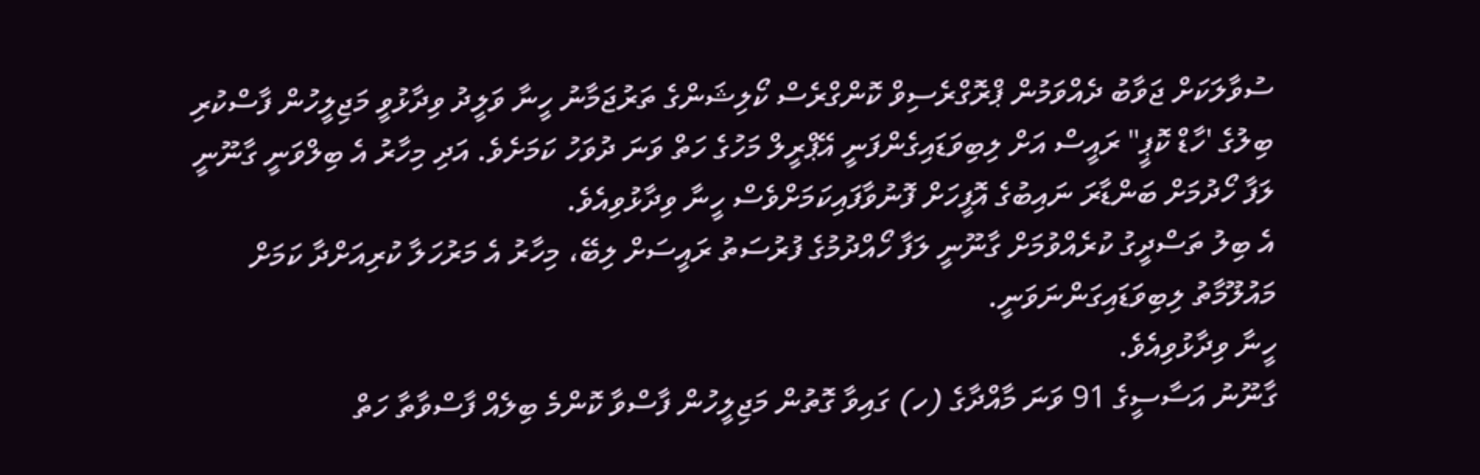ސުވާލަކަށް ޖަވާބު ދެއްވަމުން ޕްރޮގްރެސިވް ކޮންގްރެސް ކޯލިޝަންގެ ތަރުޖަމާނު ހީނާ ވަލީދު ވިދާޅުވީ މަޖިލީހުން ފާސްކުރި ބިލުގެ 'ހާޑް ކޮޕީ" ރައީސް އަށް ލިބިވަޑައިގެންފަނީ އޭޕްރީލް މަހުގެ ހަތް ވަނަ ދުވަހު ކަމަށެވެ. އަދި މިހާރު އެ ބިލްވަނީ ގާނޫނީ ލަފާ ހޯދުމަށް ބަންޑާރަ ނައިބުގެ އޮފީހަށް ފޮނުވާފައިކަމަށްވެސް ހީނާ ވިދާޅުވިއެވެ.
އެ ބިލު ތަސްދީގު ކުރެއްވުމަށް ގާނޫނީ ލަފާ ހޯއްދުމުގެ ފުރުސަތު ރައީސަށް ލިބޭ، މިހާރު އެ މަރުހަލާ ކުރިއަށްދާ ކަމަށް މައުލޫމާތު ލިބިވަޑައިގަންނަވަނީ.
ހީނާ ވިދާޅުވިއެވެ.
ގާނޫނު އަސާސީގެ 91 ވަނަ މާއްދާގެ (ހ) ގައިވާ ގޮތުން މަޖިލީހުން ފާސްވާ ކޮންމެ ބިލެއް ފާސްވާތާ ހަތް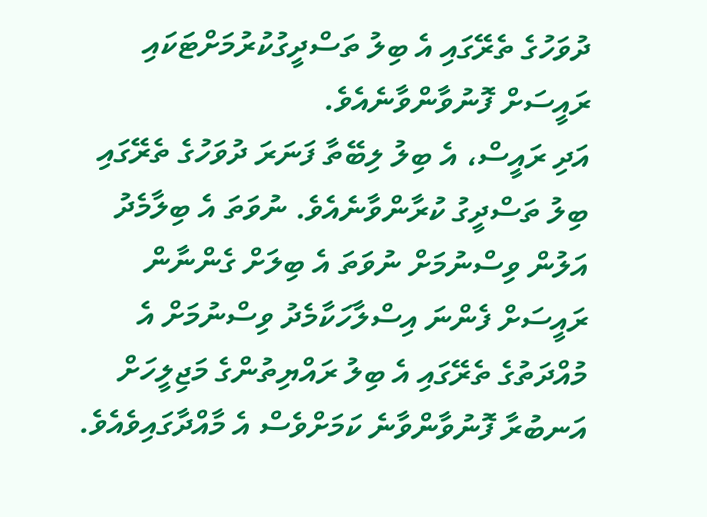ދުވަހުގެ ތެރޭގައި އެ ބިލު ތަސްދީގުކުރުމަށްޓަކައި ރައީސަށް ފޮނުވާންވާނެއެވެ.
އަދި ރައީސް، އެ ބިލު ލިބޭތާ ފަނަރަ ދުވަހުގެ ތެރޭގައި ބިލު ތަސްދީގު ކުރާންވާނެއެވެ. ނުވަތަ އެ ބިލާމެދު އަލުން ވިސްނުމަށް ނުވަތަ އެ ބިލަށް ގެންނާން ރައީސަށް ފެންނަ އިސްލާހަކާމެދު ވިސްނުމަށް އެ މުއްދަތުގެ ތެރޭގައި އެ ބިލު ރައްޔިތުންގެ މަޖިލީހަށް އަނބުރާ ފޮނުވާންވާނެ ކަމަށްވެސް އެ މާއްދާގައިވެއެވެ.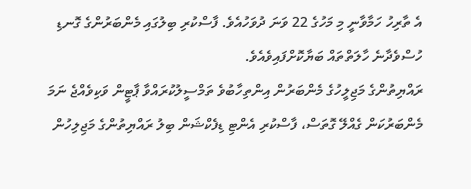އެ ތާރިހު ހަމާވާނީ މި މަހުގެ 22 ވަނަ ދުވަހުއެވެ. ފާސްކުރި ބިލުގައި މެންބަރުންގެ ގޮނޑި ހުސްވެދާނެ ހާލަތްތައް ބަޔާކޮށްފައިވެއެވެ.
ރައްޔިތުންގެ މަޖިލީހުގެ މެންބަރުން އިންތިހާބުވެ ތަމްސީލުކުރައްވާ ޕާޓީން ވަކިވެއްޖެ ނަމަ މެންބަރުކަން ގެއްލޭ ގޮތަސް، ފާސްކުރި އެންޓި ޑިފެކްޝަން ބިލު ރައްޔިތުންގެ މަޖިލިހުން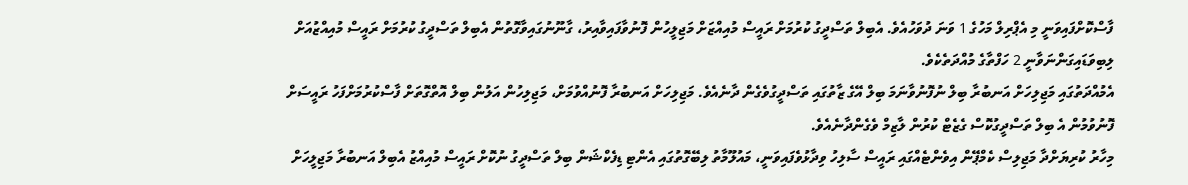ފާސްކޮށްފައިވަނީ މި އެޕްރިލް މަހުގެ 1 ވަނަ ދުވަހުއެވެ. އެބިލް ތަސްދީގު ކުރުމަށް ރައީސް މުއިއްޒަށް މަޖިލީހުން ފޮނުވާފައިވާއިރު، ގާނޫނުގައިވާގޮތުން އެބިލް ތަސްދީގު ކުރުމަށް ރައީސް މުއިއްޒުއަށް ލިބިވަޑައިގަންނަވާނީ 2 ހަފްތާގެ މުއްދަތެކެވެ.
އެމުއްދަތުގައި މަޖިލިހަށް އަނބުރާ ބިލް ނުފޮނުވާނަމަ ބިލް އޭގެ ޒާތުގައި ތަސްދީގުވެގެން ދާނެއެވެ. މަޖިލިހަށް އަނބުރާ ފޮނުއްވުމަށް، މަޖިލިހުން އަލުން ބިލް އޮތްގޮތަށް ފާސްކުރުމަށްފަހު ރައީސަށް ފޮނުވުމުން އެ ބިލް ތަސްދީގުކޮސް ގެޒެޓް ކުރުން ލާޒިމް ވެގެންދާނެއެވެ.
މިހާރު ކުރިޔަށްދާ މަޖިލިސް ކެމްޕޭން އިވެންޓެއްގައި ރައީސް ސާލިހު ވިދާޅުވެފައިވަނީ، މައުލޫމާތު ލިބޭގޮތުގައި އެންޓި ޑިފެކްޝަން ބިލް ތަސްދީގު ނުކޮށް ރައީސް މުއިއްޒު އެބިލް އަނބުރާ މަޖިލީހަށް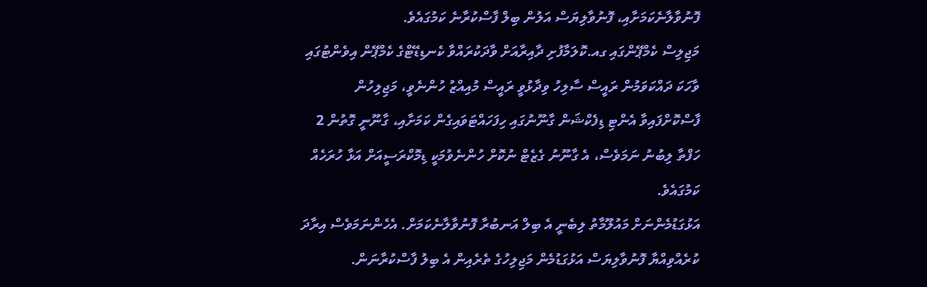ފޮނުވާލާނެކަމަށާއި، ފޮނުވާލިޔަސް އަލުން ބިލް ފާސްކުރާނެ ކަމުގައެވެ.
މަޖިލިސް ކެމްޕޭންގައި ގއ.ކޮލަމާފުށި ދާއިރާއަށް ވާދަކުރައްވާ ކެނޑިޑޭޓްގެ ކެމްޕޭން އިވެންޓުގައި ވާހަކަ ދައްކަވަމުން ރައީސް ސާލިހު ވިދާޅުވީ ރައީސް މުއިއްޒު ހުންނެވީ، މަޖިލިހުން ފާސްކޮށްފައިވާ އެންޓި ޑިފެކްޝަން ގާނޫނުގައި ހިފަހައްޓަވައިގެން ކަމަށާއި، ގާނޫނީ ގޮތުން 2 ހަފްތާ ލިބުނު ނަމަވެސް، އެ ގާނޫނު ގެޒެޓް ނުކޮށް ހުންނެވުމަކީ ޑިމޮކްރަސީއަށް އަޅާ ހުރަހެއް ކަމުގައެވެ.
އަޅުގަޑުމެންނަށް މައުލޫމާތު ލިބެނީ އެ ބިލް އަނބުރާ ފޮނުވާލާނެކަމަށް. އެހެންނަމަވެސް އިރާދަ ކުރެއްވިއްޔާ ފޮނުވާލިޔަސް އަޅުގަޑުމެން މަޖިލިހުގެ ތެރެއިން އެ ބިލު ފާސްކުރާނަން.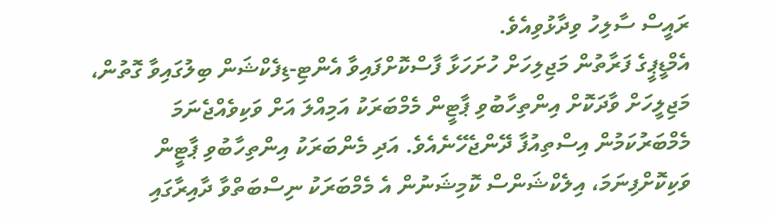ރައީސް ސާލިހު ވިދާޅުވިއެވެ.
އެމްޑީޕީގެ ފަރާތުން މަޖިލިހަށް ހުށަހަޅާ ފާސްކޮށްފައިވާ އެންޓި-ޑިފެކްޝަން ބިލުގައިވާ ގޮތުން، މަޖިލީހަށް ވާދަކޮށް އިންތިހާބުވި ޕާޓީން މެމްބަރަކު އަމިއްލަ އަށް ވަކިވެއްޖެނަމަ މެމްބަރުކަމުން އިސްތިއުފާ ދޭންޖެހޭނެއެވެ. އަދި މެންބަރަކު އިންތިހާބުވި ޕާޓީން ވަކިކޮށްފިނަމަ، އިލެކްޝަންސް ކޮމިޝަނުން އެ މެމްބަރަކު ނިސްބަތްވާ ދާއިރާގައި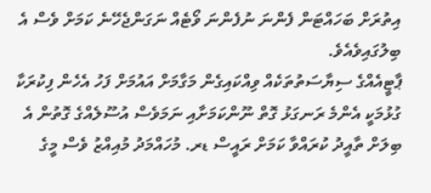އިތުރަށް ބަހައްޓަން ފެންނަ ނުފެންނަ ވޯޓެއް ނަގަންޖެހޭނެ ކަމަށް ވެސް އެ ބިލުގައިވެއެވެ.
ޕާޓީއެއްގެ ސިޔާސަތުތަކެއް ވިއްކައިގެން މަގާމަށް އައުމަށް ފަހު އެހެން ފިކުރަކާ ގުޅުމަކީ އެންމެ ރަނގަޅު ގޮތް ނޫންކަމަށާއި ނަމަވެސް އުސޫލެއްގެ ގޮތުން އެ ބިލަށް ތާއީދު ކުރައްވާ ކަމަށް ރައީސް ޑރ. މުހައްމަދު މުއިއްޒު ވެސް މީގެ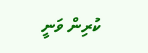ކުރިން ވަނީ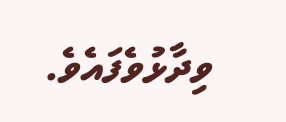ވިދާޅުވެފައެވެ.